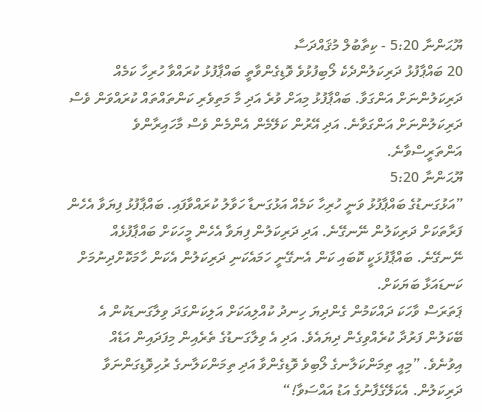ޔޫޙަންނާ 5:20 - ކިތާބުލް މުޤައްދަސާ
20 ބައްޕާފުޅު ދަރިކަލުންދެކެ ލޯބިފުޅުވެ ވޮޑިގެންވާތީ ބައްޕާފުޅު ކުރައްވާ ހުރިހާ ކަމެއް ދަރިކަލުންނަށް އަންގަވާ. ބައްޕާފުޅު މިއަށް ވުރެ އަދި މާ މަތިވެރި ކަންތައްތައް ކުރައްވަން ވެސް ދަރިކަލުންނަށް އަންގަވާނެ. އަދި އޭރުން ކަލޭމެން އެންމެން ވެސް މާހައިރާންވެ އަންތަރީސްވާނެ.
ޔޫޙަންނާ 5:20
”އަޅުގަނޑުގެ ބައްޕާފުޅު ވަނީ ހުރިހާ ކަމެއް އަޅުގަނޑާ ހަވާލު ކުރައްވާފައި. ބައްޕާފުޅު ފިޔަވާ އެހެން ފަރާތަކަށް ދަރިކަލުން ނޭނގޭނެ. އަދި ދަރިކަލުން ފިޔަވާ އެހެން މީހަކަށް ބައްޕާފުޅެއް ނޭނގޭނެ. ބައްޕާފުޅަކީ ކޮބައި ކަން އެނގޭނީ ހަމައެކަނި ދަރިކަލުން އެކަން ހާމަކޮށްދިނުމަށް ކަނޑައަޅާ ބަޔަކަށް.
ޕަތަރަސް ވާހަކަ ދައްކަމުން ގެންދިޔަ ހިނދު ކުއްލިއަކަށް އަލިކަންގަދަ ވިލާގަނޑަކުން އެ ބޭކަލުން ފަރުދާ ކުރެއްވިގެން ދިޔައެވެ. އަދި އެ ވިލާގަނޑުގެ ތެރެއިން މިފަދައިން އަޑެއް އިވުނެވެ. ”މިއީ ތިމަންކަލާނގެ ލޯބިވެ ވޮޑިގެންވާ އަދި ތިމަންކަލާނގެ ރުހިވޮޑިގަންނަވާ ދަރިކަލުން. އެކަލޭގެފާނުގެ އަޑު އައްސަވާ!“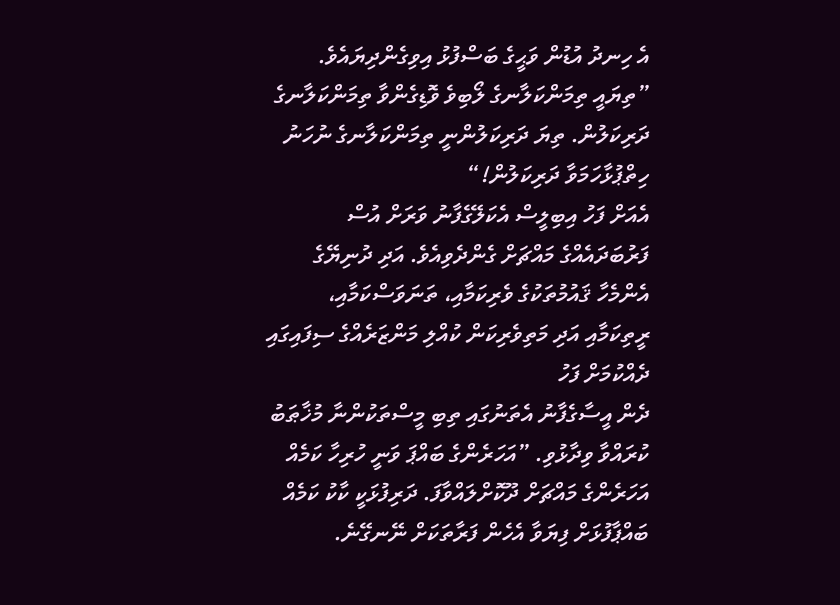އެ ހިނދު އުޑުން ވަޙީގެ ބަސްފުޅު އިވިގެންދިޔައެވެ. ”ތިޔައީ ތިމަންކަލާނގެ ލޯބިވެ ވޮޑިގެންވާ ތިމަންކަލާނގެ ދަރިކަލުން. ތިޔަ ދަރިކަލުންނީ ތިމަންކަލާނގެ ނުހަނު ހިތްޕުޅާހަމަވާ ދަރިކަލުން!“
އެއަށް ފަހު އިބިލީސް އެކަލޭގެފާނު ވަރަށް އުސް ފަރުބަދައެއްގެ މައްޗަށް ގެންދެވިއެވެ. އަދި ދުނިޔޭގެ އެންމެހާ ޤައުމުތަކުގެ ވެރިކަމާއި، ތަނަވަސްކަމާއި، ރީތިކަމާއި އަދި މަތިވެރިކަން ކުއްލި މަންޒަރެއްގެ ސިފައިގައި ދެއްކުމަށް ފަހު
ދެން އީސާގެފާނު އެތަނުގައި ތިބި މީސްތަކުންނާ މުޚާޠަބު ކުރައްވާ ވިދާޅުވި. ”އަހަރެންގެ ބައްޕަ ވަނީ ހުރިހާ ކަމެއް އަހަރެންގެ މައްޗަށް ދޫކޮށްލައްވާފަ. ދަރިފުޅަކީ ކާކު ކަމެއް ބައްޕާފުޅަށް ފިޔަވާ އެހެން ފަރާތަކަށް ނޭނގޭނެ.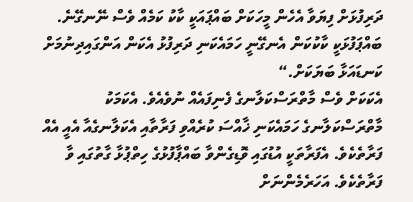ދަރިފުޅަށް ފިޔަވާ އެހެން މީހަކަށް ބައްޕައަކީ ކާކު ކަމެއް ވެސް ނޭނގޭނެ. ބައްޕަފުޅަކީ ކާކުކަން އެނގޭނީ ހަމައެކަނި ދަރިފުޅު އެކަން އަންގައިދިނުމަށް ކަނޑައަޅާ ބަޔަކަށް.“
އެކަކަށް ވެސް މާތްރަސްކަލާނގެ ފެނިފައެއް ނުވެއެވެ. އެކަމަކު މާތްރަސްކަލާނގެ ހަމައެކަނި ޚާއްސަ ކުރެއްވި ފަރާތާއި އެކަލާނގެއާ އެއީ އެއް ފަރާތެކެވެ. އެފަރާތަކީ އުޑުގައި ވޮޑިގެންވާ ބައްޕާފުޅުގެ ހިތްޕުޅާ ގާތުގައި ވާ ފަރާތެކެވެ. އަހަރެމެންނަށް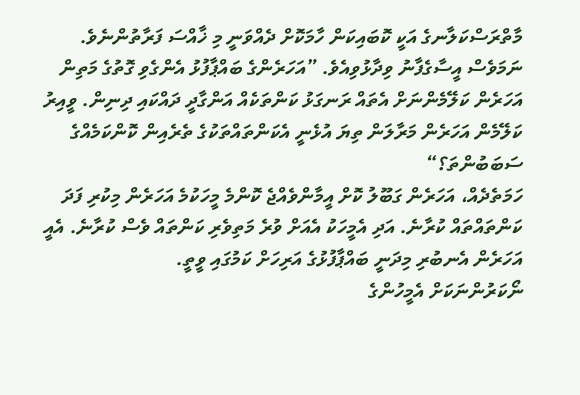މާތްރަސްކަލާނގެ އަކީ ކޮބައިކަން ހާމަކޮށް ދެއްވަނީ މި ޚާއްސަ ފަރާތުންނެވެ.
ނަމަވެސް އީސާގެފާނު ވިދާޅުވިއެވެ. ”އަހަރެންގެ ބައްޕާފުޅު އެންގެވި ގޮތުގެ މަތިން އަހަރެން ކަލޭމެންނަށް އެތައް ރަނގަޅު ކަންތަކެއް އަންގާދީ ދައްކައި ދިނިން. ވީއިރު ކަލޭމެން އަހަރެން މަރާލަން ތިޔަ އުޅެނީ އެކަންތައްތަކުގެ ތެރެއިން ކޮންކަމެއްގެ ސަބަބުންތަ؟“
ހަމަތެދެއް، އަހަރެން ގަބޫލު ކޮށް އީމާންވެއްޖެ ކޮންމެ މީހަކުމެ އަހަރެން މިކުރި ފަދަ ކަންތައްތައް ކުރާނެ. އަދި އެމީހަކު އެއަށް ވުރެ މަތިވެރި ކަންތައް ވެސް ކުރާނެ. އެއީ އަހަރެން އެނބުރި މިދަނީ ބައްޕާފުޅުގެ އަރިހަށް ކަމުގައި ވީތީ.
ނޯކަރުންނަކަށް އެމީހުންގެ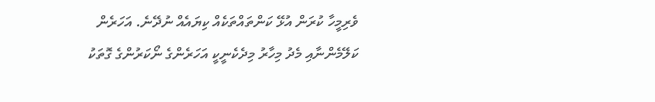ވެރިމީހާ ކުރަން އުޅޭ ކަންތައްތަކެއް ކިޔައެއް ނުދޭނެ. އަހަރެން ކަލޭމެންނާއި މެދު މިހާރު މިދެކެނީކީ އަހަރެންގެ ނޯކަރުންގެ ގޮތަކު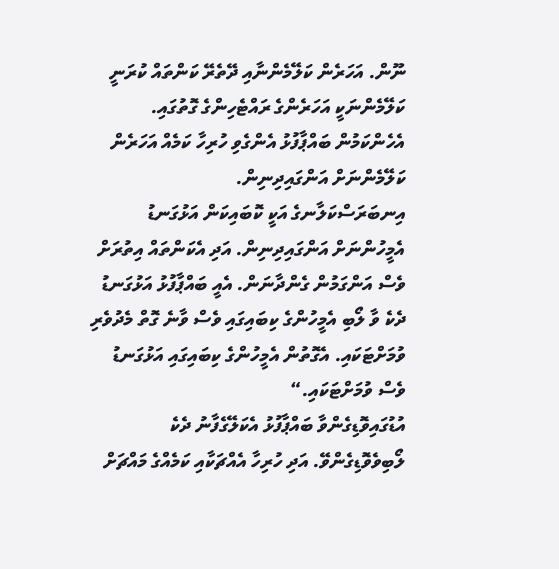ނޫން. އަހަރެން ކަލޭމެންނާއި ދޭތެރޭ ކަންތައް ކުރަނީ ކަލޭމެންނަކީ އަހަރެންގެ ރައްޓެހިންގެ ގޮތުގައި. އެހެންކަމުން ބައްޕާފުޅު އެންގެވި ހުރިހާ ކަމެއް އަހަރެން ކަލޭމެންނަށް އަންގައިދިނިން.
އިނބަރަސްކަލާނގެ އަކީ ކޮބައިކަން އަޅުގަނޑު އެމީހުންނަށް އަންގައިދިނިން. އަދި އެކަންތައް އިތުރަށް ވެސް އަންގަމުން ގެންދާނަން. އެއީ ބައްޕާފުޅު އަޅުގަނޑު ދެކެ ވާ ލޯބި އެމީހުންގެ ކިބައިގައި ވެސް ވާނެ ގޮތް މެދުވެރި ވުމަށްޓަކައި. އެގޮތުން އެމީހުންގެ ކިބައިގައި އަޅުގަނޑު ވެސް ވުމަށްޓަކައި.“
އުޑުގައިވޮޑިގެންވާ ބައްޕާފުޅު އެކަލޭގެފާނު ދެކެ ލޯބިވެވޮޑިގެންވޭ. އަދި ހުރިހާ އެއްޗަކާއި ކަމެއްގެ މައްޗަށް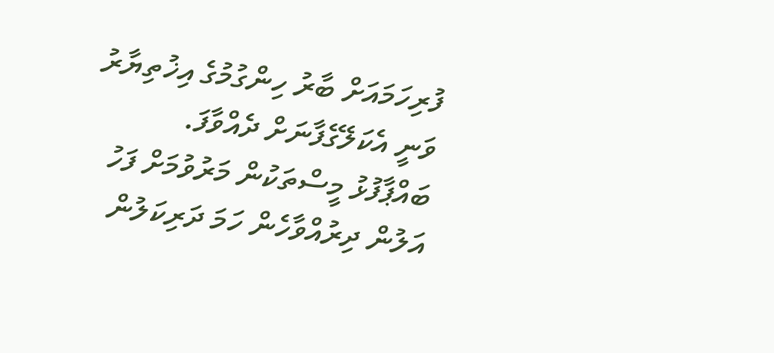ފުރިހަމައަށް ބާރު ހިންގުމުގެ އިޚުތިޔާރު ވަނީ އެކަލޭގެފާނަށް ދެއްވާފަ.
ބައްޕާފުޅު މީސްތަކުން މަރުވުމަށް ފަހު އަލުން ދިރުއްވާހެން ހަމަ ދަރިކަލުން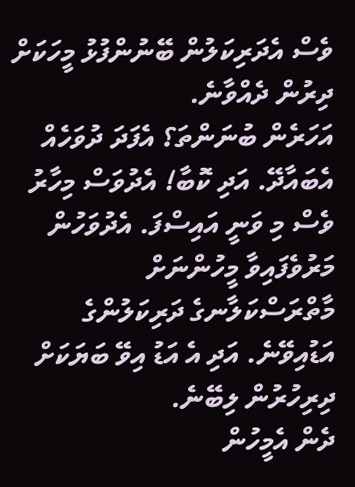ވެސް އެދަރިކަލުން ބޭނުންފުޅު މީހަކަށް ދިރުން ދެއްވާނެ.
އަހަރެން ބުނަންތަ؟ އެފަދަ ދުވަހެއް އެބައާދޭ. އަދި ކޮބާ! އެދުވަސް މިހާރު ވެސް މި ވަނީ އައިސްފަ. އެދުވަހުން މަރުވެފައިވާ މީހުންނަށް މާތްރަސްކަލާނގެ ދަރިކަލުންގެ އަޑުއިވޭނެ. އަދި އެ އަޑު އިވޭ ބަޔަކަށް ދިރިހުރުން ލިބޭނެ.
ދެން އެމީހުން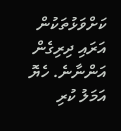ކަށްވަޅުތަކުން އަރައި ދިރިގެން އަންނާނެ. ހެޔޮ އަމަލު ކުރި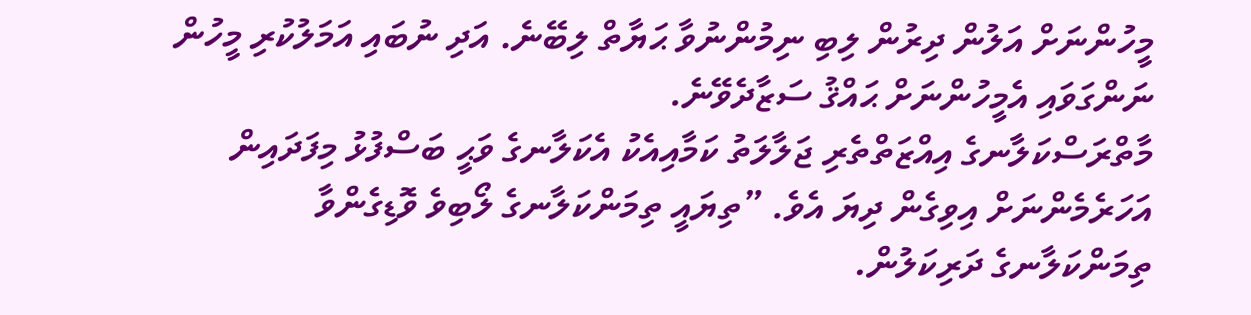މީހުންނަށް އަލުން ދިރުން ލިބި ނިމުންނުވާ ޙަޔާތް ލިބޭނެ. އަދި ނުބައި އަމަލުކުރި މީހުން ނަންގަވައި އެމީހުންނަށް ޙައްޤު ސަޒާދެވޭނެ.
މާތްރަސްކަލާނގެ އިއްޒަތްތެރި ޖަލާލަތު ކަމާއިއެކު އެކަލާނގެ ވަޙީ ބަސްފުޅު މިފަދައިން އަހަރެމެންނަށް އިވިގެން ދިޔަ އެވެ. ”ތިޔައީ ތިމަންކަލާނގެ ލޯބިވެ ވޮޑިގެންވާ ތިމަންކަލާނގެ ދަރިކަލުން.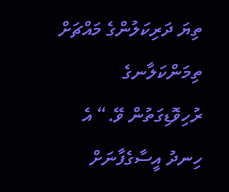ތިޔަ ދަރިކަލުންގެ މައްޗަށް ތިމަންކަލާނގެ ރުހިވޮޑިގަތުން ވޭ.“ އެ ހިނދު އީސާގެފާނަށް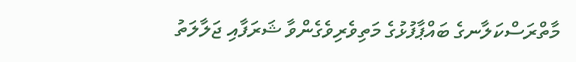މާތްރަސްކަލާނގެ ބައްޕާފުޅުގެ މަތިވެރިވެގެންވާ ޝަރަފާއި ޖަލާލަތު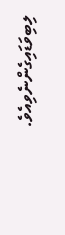ލިބިވަޑައިގެންނެވިއެވެ.